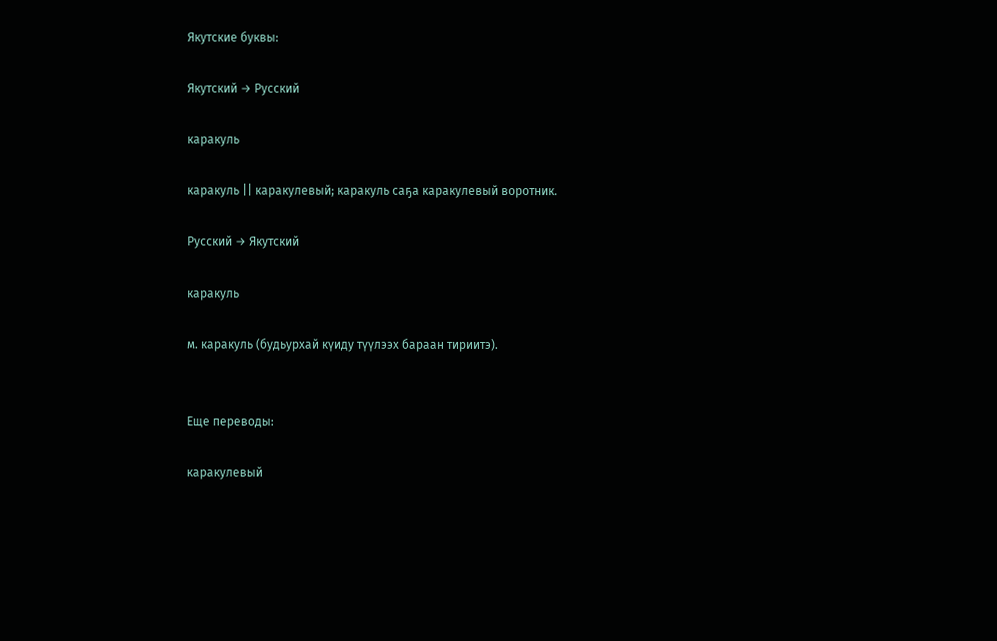Якутские буквы:

Якутский → Русский

каракуль

каракуль || каракулевый; каракуль саҕа каракулевый воротник.

Русский → Якутский

каракуль

м. каракуль (будьурхай күиду түүлээх бараан тириитэ).


Еще переводы:

каракулевый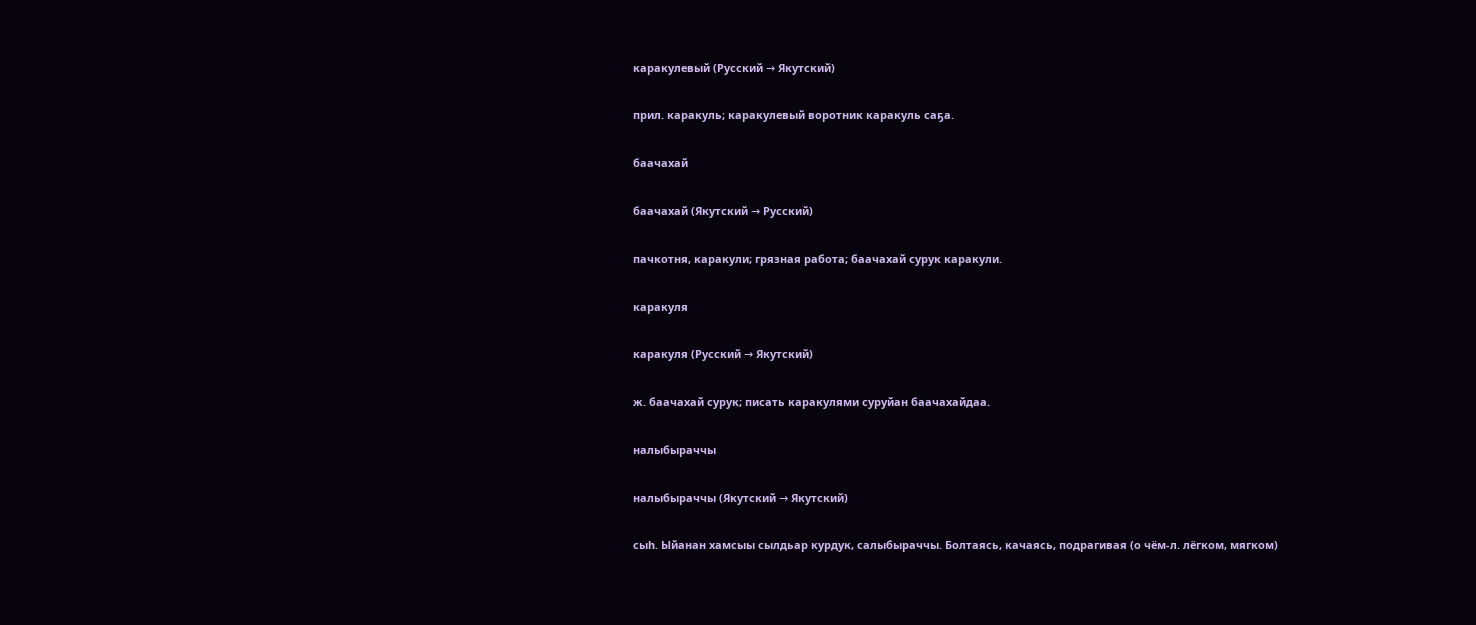каракулевый (Русский → Якутский)

прил. каракуль; каракулевый воротник каракуль саҕа.

баачахай

баачахай (Якутский → Русский)

пачкотня, каракули; грязная работа; баачахай сурук каракули.

каракуля

каракуля (Русский → Якутский)

ж. баачахай сурук; писать каракулями суруйан баачахайдаа.

налыбыраччы

налыбыраччы (Якутский → Якутский)

сыһ. Ыйанан хамсыы сылдьар курдук, салыбыраччы. Болтаясь, качаясь, подрагивая (о чём-л. лёгком, мягком)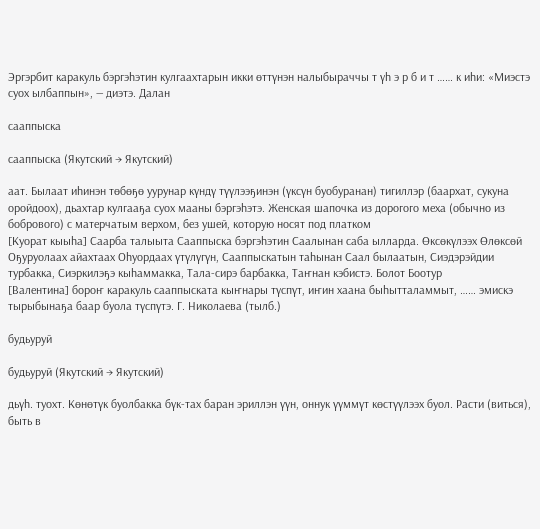Эргэрбит каракуль бэргэһэтин кулгаахтарын икки өттүнэн налыбыраччы т үһ э р б и т …… к иһи: «Миэстэ суох ылбаппын», — диэтэ. Далан

сааппыска

сааппыска (Якутский → Якутский)

аат. Былаат иһинэн төбөҕө уурунар күндү түүлээҕинэн (үксүн буобуранан) тигиллэр (баархат, сукуна оройдоох), дьахтар кулгааҕа суох мааны бэргэһэтэ. Женская шапочка из дорогого меха (обычно из бобрового) с матерчатым верхом, без ушей, которую носят под платком
[Куорат кыыһа] Саарба талыыта Сааппыска бэргэһэтин Саалынан саба ылларда. Өксөкүлээх Өлөксөй
Оҕуруолаах айахтаах Оһуордаах үтүлүгүн, Сааппыскатын таһынан Саал былаатын, Сиэдэрэйдии турбакка, Сиэркилэҕэ кыһаммакка, Тала-сирэ барбакка, Таҥнан кэбистэ. Болот Боотур
[Валентина] бороҥ каракуль сааппыската кыҥнары түспүт, иҥин хаана быһытталаммыт, …… эмискэ тырыбынаҕа баар буола түспүтэ. Г. Николаева (тылб.)

будьуруй

будьуруй (Якутский → Якутский)

дьүһ. туохт. Көнөтүк буолбакка бүк-тах баран эриллэн үүн, оннук үүммүт көстүүлээх буол. Расти (виться), быть в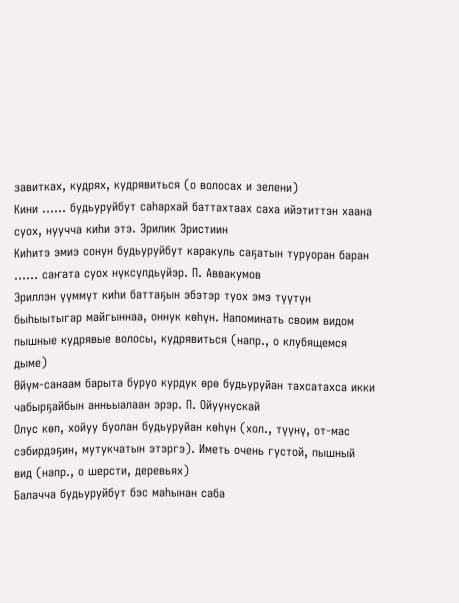завитках, кудрях, кудрявиться (о волосах и зелени)
Кини …… будьуруйбут саһархай баттахтаах саха ийэтиттэн хаана суох, нуучча киһи этэ. Эрилик Эристиин
Киһитэ эмиэ сонун будьуруйбут каракуль саҕатын туруоран баран …… саҥата суох нүксүлдьүйэр. П. Аввакумов
Эриллэн үүммүт киһи баттаҕын эбэтэр туох эмэ түүтүн быһыытыгар майгыннаа, оннук көһүн. Напоминать своим видом пышные кудрявые волосы, кудрявиться (напр., о клубящемся дыме)
Өйүм-санаам барыта буруо курдук өрө будьуруйан тахсатахса икки чабырҕайбын анньыалаан эрэр. П. Ойуунускай
Олус көп, хойуу буолан будьуруйан көһүн (хол., түүнү, от-мас сэбирдэҕин, мутукчатын этэргэ). Иметь очень густой, пышный вид (напр., о шерсти, деревьях)
Балачча будьуруйбут бэс маһынан саба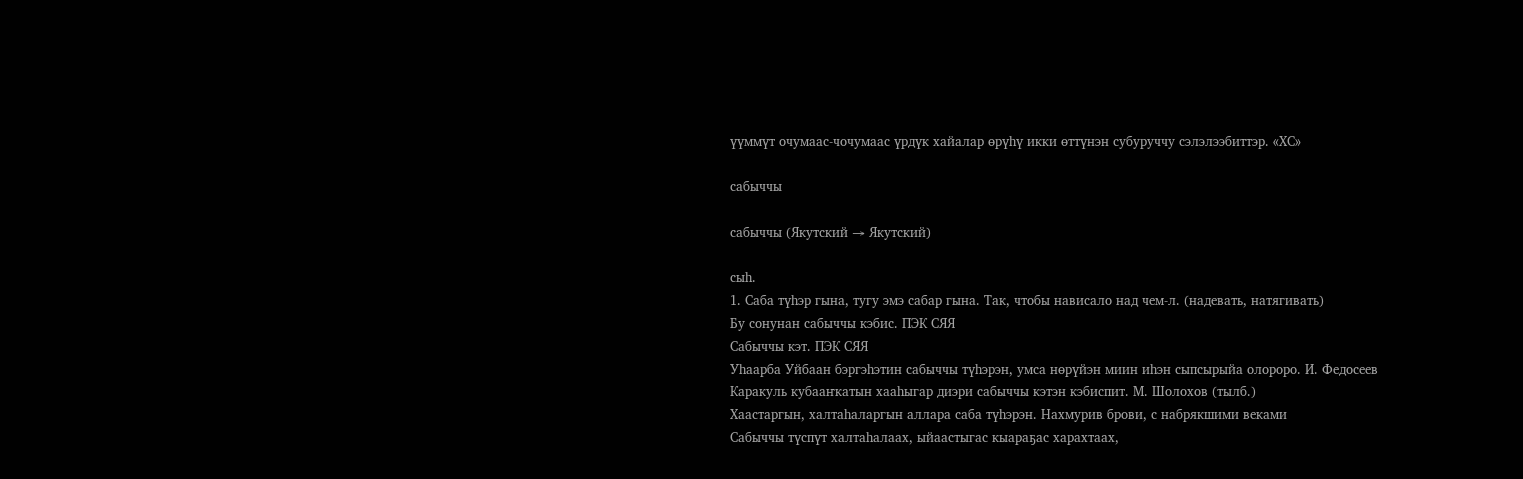үүммүт очумаас-чочумаас үрдүк хайалар өрүһү икки өттүнэн субуруччу сэлэлээбиттэр. «ХС»

сабыччы

сабыччы (Якутский → Якутский)

сыһ.
1. Саба түһэр гына, тугу эмэ сабар гына. Так, чтобы нависало над чем-л. (надевать, натягивать)
Бу сонунан сабыччы кэбис. ПЭК СЯЯ
Сабыччы кэт. ПЭК СЯЯ
Уһаарба Уйбаан бэргэһэтин сабыччы түһэрэн, умса нөрүйэн миин иһэн сыпсырыйа олороро. И. Федосеев
Каракуль кубааҥкатын хааһыгар диэри сабыччы кэтэн кэбиспит. М. Шолохов (тылб.)
Хаастаргын, халтаһаларгын аллара саба түһэрэн. Нахмурив брови, с набрякшими веками
Сабыччы түспүт халтаһалаах, ыйаастыгас кыараҕас харахтаах,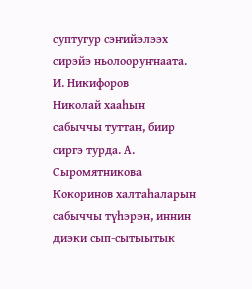суптугур сэҥийэлээх сирэйэ ньолооруҥнаата. И. Никифоров
Николай хааһын сабыччы туттан, биир сиргэ турда. А. Сыромятникова
Кокоринов халтаһаларын сабыччы түһэрэн, иннин диэки сып-сытыытык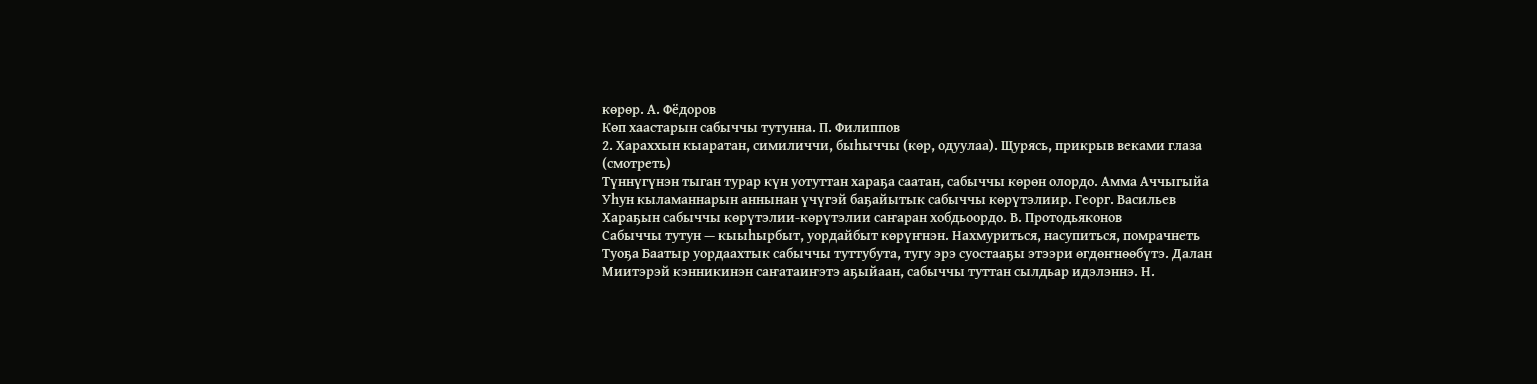көрөр. А. Фёдоров
Көп хаастарын сабыччы тутунна. П. Филиппов
2. Хараххын кыаратан, симиличчи, быһыччы (көр, одуулаа). Щурясь, прикрыв веками глаза (смотреть)
Түннүгүнэн тыган турар күн уотуттан хараҕа саатан, сабыччы көрөн олордо. Амма Аччыгыйа
Уһун кыламаннарын аннынан үчүгэй баҕайытык сабыччы көрүтэлиир. Георг. Васильев
Хараҕын сабыччы көрүтэлии-көрүтэлии саҥаран хобдьоордо. В. Протодьяконов
Сабыччы тутун — кыыһырбыт, уордайбыт көрүҥнэн. Нахмуриться, насупиться, помрачнеть
Туоҕа Баатыр уордаахтык сабыччы туттубута, тугу эрэ суостааҕы этээри өгдөҥнөөбүтэ. Далан
Миитэрэй кэнникинэн саҥатаиҥэтэ аҕыйаан, сабыччы туттан сылдьар идэлэннэ. Н.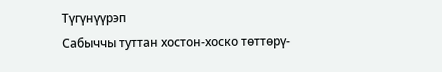Түгүнүүрэп
Сабыччы туттан хостон-хоско төттөрү-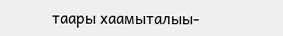таары хаамыталыы-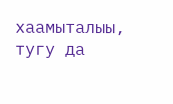хаамыталыы, тугу да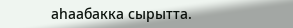аһаабакка сырытта.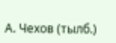А. Чехов (тылб.)